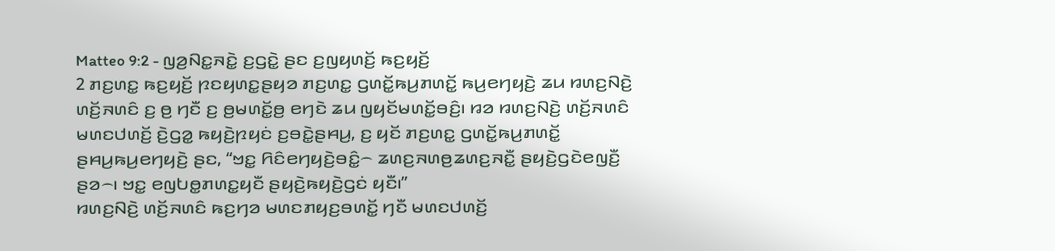Matteo 9:2 - ꤜꤤ꤬ꤡꤢ꤭ꤏꤢꤧ꤭ ꤢ꤬ꤞꤢꤧ꤭ ꤔꤢ ꤢ꤬ꤜꤟꤛꤢꤩ꤬ ꤒꤢ꤬ꤟꤢꤩ꤬
2 ꤊꤢ꤬ꤛꤢ꤭ ꤒꤢ꤬ꤟꤢꤩ꤬ ꤐꤢꤟꤛꤢ꤭ꤔꤟꤤ ꤊꤢ꤬ꤛꤢ꤭ ꤞꤛꤢꤩ꤭ꤒꤣ꤬ꤊꤛꤢꤩ꤭ ꤒꤣ꤬ꤕꤚꤟꤢꤧ꤬ ꤘꤣ ꤙꤛꤢ꤬ꤡꤢꤧ꤬ ꤛꤢꤩ꤬ꤏꤛꤢꤨ ꤢ꤬ ꤥ꤬ ꤚꤢꤪ ꤢ꤬ ꤥ꤬ꤗꤛꤢꤩ꤭ꤥ꤬ ꤕꤚꤢꤧ ꤘꤣ ꤜꤟꤢꤩꤗꤛꤢꤩ꤭ꤋꤢꤨ꤬꤯ ꤙꤤ ꤙꤛꤢ꤬ꤡꤢꤧ꤬ ꤛꤢꤩ꤬ꤏꤛꤢꤨ ꤗꤛꤢꤓꤛꤢꤩ꤬ ꤢꤧ꤬ꤞꤤ꤭ ꤒꤟꤢꤧ꤬ꤐꤟꤢꤦ ꤢ꤬ꤋꤢꤧ꤭ꤔꤌꤣ꤬, ꤢ꤬ ꤟꤢꤩ ꤊꤢ꤬ꤛꤢ꤭ ꤞꤛꤢꤩ꤭ꤒꤣ꤬ꤊꤛꤢꤩ꤭ ꤔꤌꤣ꤬ꤒꤣ꤬ꤕꤚꤟꤢꤧ꤬ ꤔꤢ, “ꤠꤢ꤭ ꤖꤢꤨꤕꤚꤟꤢꤧ꤬ꤋꤢꤨ꤭꤮ ꤘꤛꤢ꤬ꤏꤛꤥ꤬ꤘꤛꤢ꤬ꤏꤢꤪ꤭ ꤔꤟꤢꤧ꤬ꤞꤢꤧꤕꤜꤢꤪ꤬ ꤔꤤ꤮꤯ ꤠꤢ꤭ ꤕꤜꤝꤥ꤭ꤊꤛꤢ꤭ꤟꤢꤪ ꤔꤟꤢꤧ꤬ꤒꤟꤢꤧ꤬ꤞꤢꤦ ꤟꤢꤪ꤯”
ꤙꤛꤢ꤬ꤡꤢꤧ꤬ ꤛꤢꤩ꤬ꤏꤛꤢꤨ ꤒꤢ꤬ꤚꤤ ꤗꤛꤢꤊꤟꤢ꤬ꤋꤛꤢꤩ꤭ ꤚꤢꤪ ꤗꤛꤢꤓꤛꤢꤩ꤬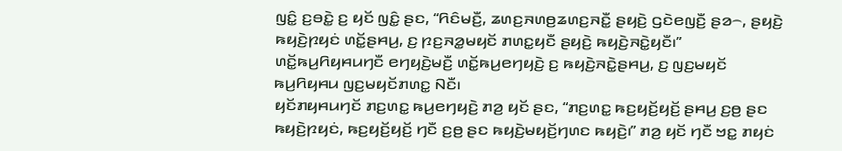ꤜꤢꤨ꤭ ꤢ꤬ꤋꤢꤧ꤭ ꤢ꤬ ꤟꤢꤩ ꤜꤢꤨ꤭ ꤔꤢ, “ꤖꤢꤨꤗꤢꤪ꤬, ꤘꤛꤢ꤬ꤏꤛꤥ꤬ꤘꤛꤢ꤬ꤏꤢꤪ꤭ ꤔꤟꤢꤧ꤬ ꤞꤢꤧꤕꤜꤢꤪ꤬ ꤔꤤ꤮, ꤔꤟꤢꤧ꤬ ꤒꤟꤢꤧ꤬ꤐꤟꤢꤦ ꤛꤢꤩ꤭ꤔꤌꤣ꤬, ꤢ꤬ ꤐꤢ꤬ꤏꤤ꤭ꤗꤟꤢꤩ ꤊꤛꤢ꤭ꤟꤢꤪ ꤔꤟꤢꤧ꤬ ꤒꤟꤢꤧ꤬ꤏꤢꤧ꤭ꤟꤢꤪ꤯” ꤛꤢꤩ꤭ꤒꤣ꤬ꤖꤟꤌꤣꤚꤢꤪ ꤕꤚꤟꤢꤧ꤬ꤗꤢꤪ꤬ ꤛꤢꤩ꤭ꤒꤣ꤬ꤕꤚꤟꤢꤧ꤬ ꤢ꤬ ꤒꤟꤢꤧ꤬ꤏꤢꤧ꤭ꤔꤌꤣ꤬, ꤢ꤬ ꤜꤢ꤬ꤗꤟꤢꤩ ꤒꤣ꤬ꤖꤟꤌꤣ ꤜꤢ꤬ꤗꤟꤢꤩꤊꤛꤢ꤭ ꤡꤢꤪ꤯
ꤟꤢꤩꤊꤟꤌꤣꤚꤢꤩ ꤊꤢ꤬ꤛꤢ꤭ ꤒꤣ꤬ꤕꤚꤟꤢꤧ꤬ ꤊꤤ꤬ ꤟꤢꤩ ꤔꤢ, “ꤊꤢ꤬ꤛꤢ꤭ ꤒꤢ꤬ꤟꤢꤩ꤬ꤟꤢꤩ꤬ ꤔꤌꤣ꤬ ꤢ꤬ꤥ꤬ ꤔꤢ ꤒꤟꤢꤧ꤬ꤐꤟꤢꤦ, ꤒꤢ꤬ꤟꤢꤩ꤬ꤟꤢꤩ꤬ ꤚꤢꤪ ꤢ꤬ꤥ꤬ ꤔꤢ ꤒꤟꤢꤧ꤬ꤗꤟꤢꤩ꤬ꤚꤛꤢ ꤒꤟꤢꤧ꤬꤯” ꤊꤤ꤬ ꤟꤢꤩ ꤚꤢꤪ ꤠꤢ꤭ ꤊꤟꤢꤦ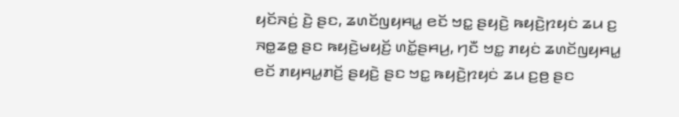ꤟꤢꤩꤏꤢꤦ꤬ ꤢꤧ꤬ ꤔꤢ, ꤘꤛꤢꤩꤜꤟꤌꤣ꤭ ꤕꤢꤩ ꤠꤢ꤭ ꤔꤟꤢꤧ꤬ ꤒꤟꤢꤧ꤬ꤐꤟꤢꤦ ꤘꤣ ꤢ꤬ ꤏꤥ꤭ꤘꤥ꤭ ꤔꤢ ꤒꤟꤢꤧ꤬ꤗꤟꤢꤩ꤬ ꤛꤢꤩ꤭ꤔꤌꤣ꤬, ꤚꤢꤪ ꤠꤢ꤭ ꤊꤟꤢꤦ ꤘꤛꤢꤩꤜꤟꤌꤣ꤭ ꤕꤢꤩ ꤊꤟꤌꤣ꤭ꤊꤢꤩ꤬ ꤔꤟꤢꤧ꤬ ꤔꤢ ꤠꤢ꤭ ꤒꤟꤢꤧ꤬ꤐꤟꤢꤦ ꤘꤣ ꤢ꤬ꤥ꤬ ꤔꤢ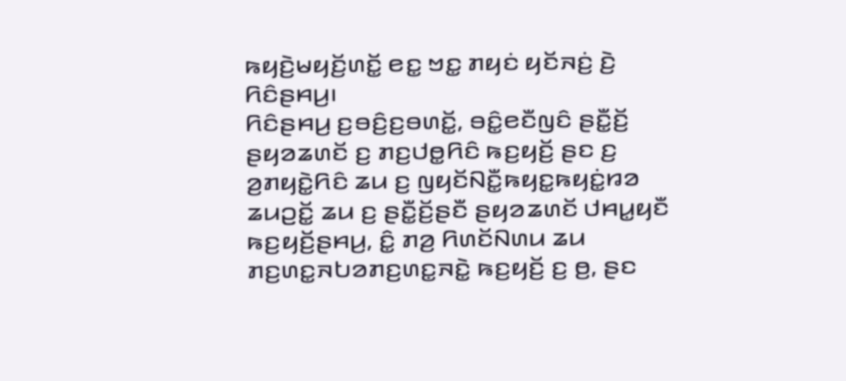ꤒꤟꤢꤧ꤬ꤗꤟꤢꤩ꤬ꤛꤢꤩ꤭ ꤕꤢ꤭ ꤠꤢ꤭ ꤊꤟꤢꤦ ꤟꤢꤩꤏꤢꤦ꤬ ꤢꤧ꤬ ꤖꤢꤨꤔꤌꤣ꤬꤯
ꤖꤢꤨꤔꤌꤣ꤬ ꤢ꤬ꤋꤢꤨ꤬ꤢ꤬ꤋꤛꤢꤩ꤭, ꤋꤢꤨ꤭ꤕꤢꤪꤜꤢꤨ ꤔꤢꤪ꤭ꤢꤩ꤬ ꤔꤟꤤꤘꤛꤢꤩ ꤢ꤬ ꤊꤢ꤬ꤓꤥ꤭ꤖꤢꤨ ꤒꤢ꤬ꤟꤢꤩ꤬ ꤔꤢ ꤢ꤬ ꤤ꤬ꤊꤟꤢꤧ꤭ꤖꤢꤨ ꤘꤣ ꤢ꤬ ꤜꤟꤢꤩꤡꤢꤪ꤭ꤒꤟꤢ꤭ꤒꤟꤢꤦ꤭ꤙꤤ ꤘꤣꤑꤢꤩ꤭ ꤘꤣ ꤢ꤬ ꤔꤢꤪ꤭ꤢꤩ꤬ꤔꤢꤪ ꤔꤟꤤꤘꤛꤢꤩ ꤓꤌꤣ꤭ꤟꤢꤪ ꤒꤢ꤬ꤟꤢꤩ꤬ꤔꤌꤣ꤬, ꤢꤨ꤭ ꤊꤤ꤬ ꤖꤛꤢꤩꤡꤛꤣ ꤘꤣ ꤊꤢ꤬ꤛꤢ꤭ꤏꤝꤤꤊꤢ꤬ꤛꤢ꤭ꤏꤢꤧ꤭ ꤒꤢ꤬ꤟꤢꤩ꤬ ꤢ꤬ ꤥ꤬, ꤔꤢ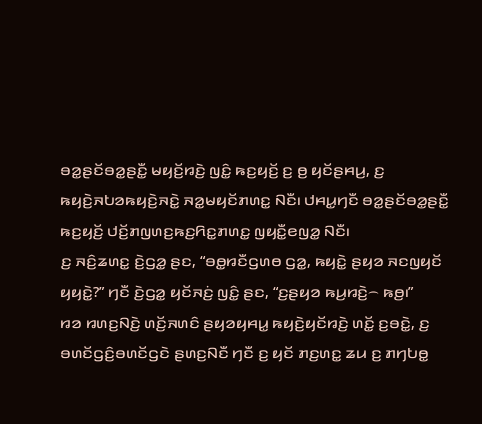ꤋꤤ꤭ꤔꤢꤩꤋꤤ꤭ꤔꤢꤪ꤭ ꤗꤟꤢꤩ꤬ꤙꤢꤧ꤬ ꤜꤢꤨ꤭ ꤒꤢ꤬ꤟꤢꤩ꤬ ꤢ꤬ ꤥ꤬ ꤟꤢꤩꤔꤌꤣ꤬, ꤢ꤬ ꤒꤟꤢꤧ꤬ꤏꤝꤤꤒꤟꤢꤧ꤬ꤏꤢꤧ꤭ ꤏꤤ꤭ꤗꤟꤢꤩꤊꤛꤢ꤭ ꤡꤢꤪ꤯ ꤓꤌꤣ꤭ꤚꤢꤪ ꤋꤤ꤭ꤔꤢꤩꤋꤤ꤭ꤔꤢꤪ꤭ ꤒꤢ꤬ꤟꤢꤩ꤬ ꤓꤢꤩ꤬ꤊꤜꤛꤢ꤬ꤒꤢ꤬ꤖꤢ꤭ꤊꤛꤢ꤭ ꤜꤟꤢꤪ꤭ꤕꤜꤤ꤭ ꤡꤢꤪ꤯
ꤢ꤬ ꤏꤢꤨ꤬ꤘꤛꤢ꤭ ꤢꤧ꤬ꤞꤤ꤭ ꤔꤢ, “ꤋꤥ꤭ꤙꤢꤪꤞꤛꤥ ꤞꤤ꤭, ꤒꤟꤢꤧ꤭ ꤔꤟꤤ ꤏꤢꤜꤟꤢꤩ ꤟꤟꤢꤧ꤭?” ꤚꤢꤪ ꤢꤧ꤬ꤞꤤ꤭ ꤟꤢꤩꤏꤢꤦ꤬ ꤜꤢꤨ꤭ ꤔꤢ, “ꤢ꤬ꤔꤟꤤ ꤒꤣ꤬ꤙꤢꤧ꤬꤮ ꤒꤥ꤬꤯”
ꤙꤤ ꤙꤛꤢ꤬ꤡꤢꤧ꤬ ꤛꤢꤩ꤬ꤏꤛꤢꤨ ꤔꤟꤤꤟꤌꤣ꤭ ꤒꤟꤢꤧ꤬ꤟꤢꤩꤙꤢꤧ꤬ ꤛꤢꤩ꤭ ꤢ꤬ꤋꤢꤧ꤭, ꤢ꤬ ꤋꤛꤢꤩꤞꤢꤨ꤬ꤋꤛꤢꤩꤞꤢꤧ ꤔꤛꤢ꤬ꤡꤢꤪ ꤚꤢꤪ ꤢ꤬ ꤟꤢꤩ ꤊꤢ꤬ꤛꤢ꤭ ꤘꤣ ꤢ꤬ ꤊꤚꤝꤥ꤭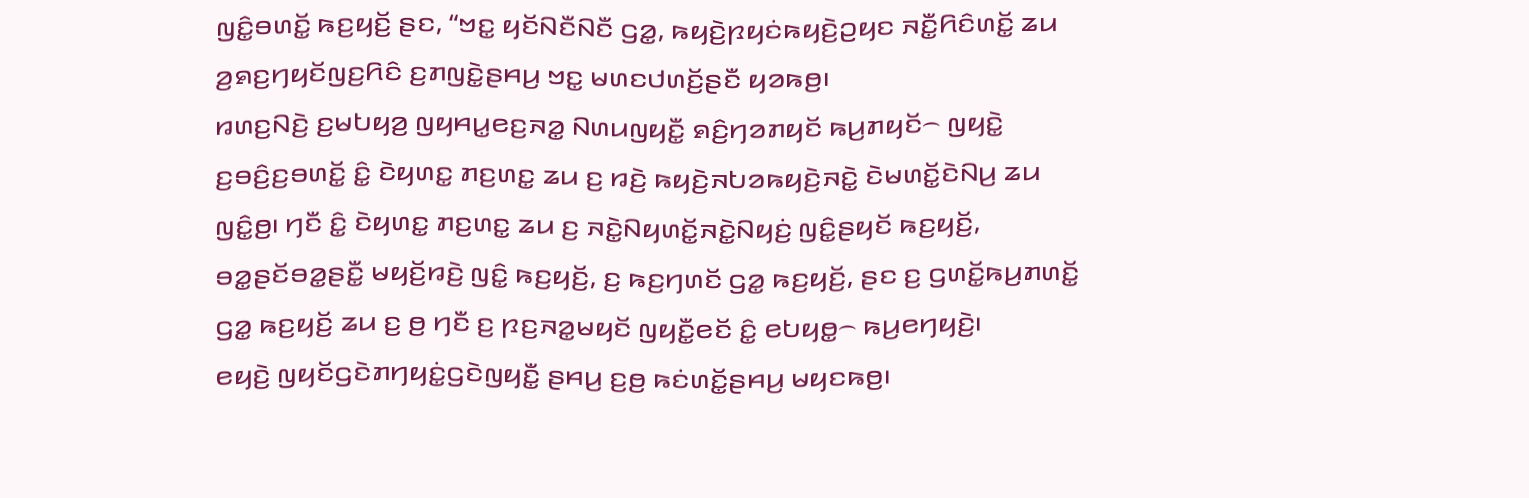ꤜꤢꤨ꤭ꤋꤛꤢꤩ꤭ ꤒꤢ꤬ꤟꤢꤩ꤬ ꤔꤢ, “ꤠꤢ꤭ ꤟꤢꤩꤡꤢꤪꤡꤢꤪ ꤞꤤ꤭, ꤒꤟꤢꤧ꤬ꤐꤟꤢꤦꤒꤟꤢꤧ꤬ꤑꤟꤢ ꤏꤢꤪ꤭ꤖꤢꤨꤛꤢꤩ꤭ ꤘꤣ ꤤ꤬ꤎꤢ꤬ꤚꤟꤢꤩꤜꤢ꤬ꤖꤢꤨ ꤢ꤬ꤊꤜꤢꤧ꤭ꤔꤌꤣ꤬ ꤠꤢ꤭ ꤗꤛꤢꤓꤛꤢꤩ꤬ꤔꤢꤪ ꤟꤤꤒꤥ꤬꤯
ꤙꤛꤢ꤬ꤡꤢꤧ꤬ ꤢ꤬ꤗꤝꤟꤤ꤬ ꤜꤟꤌꤣ꤭ꤕꤢ꤬ꤏꤤ꤭ ꤡꤛꤣꤜꤟꤢꤪ꤭ ꤎꤢꤨ꤬ꤚꤤꤊꤟꤢꤩ ꤒꤣ꤬ꤊꤟꤢꤩ꤮ ꤜꤟꤢꤧ꤭ ꤢ꤬ꤋꤢꤨ꤬ꤢ꤬ꤋꤛꤢꤩ꤭ ꤢꤨ꤭ ꤢꤧꤟꤛꤢ꤭ ꤊꤢ꤬ꤛꤢ꤭ ꤘꤣ ꤢ꤬ ꤙꤢꤧ꤬ ꤒꤟꤢꤧ꤬ꤏꤝꤤꤒꤟꤢꤧ꤬ꤏꤢꤧ꤭ ꤢꤧꤗꤛꤢꤩ꤭ꤢꤧꤡꤣ꤬ ꤘꤣ ꤜꤢꤨ꤭ꤥ꤬꤯ ꤚꤢꤪ ꤢꤨ꤭ ꤢꤧꤟꤛꤢ꤭ ꤊꤢ꤬ꤛꤢ꤭ ꤘꤣ ꤢ꤬ ꤏꤢꤧ꤭ꤡꤟꤛꤢꤩ꤭ꤏꤢꤧ꤭ꤡꤟꤢꤦ꤬ ꤜꤢꤨ꤭ꤔꤟꤢꤩ ꤒꤢ꤬ꤟꤢꤩ꤬, ꤋꤤ꤭ꤔꤢꤩꤋꤤ꤭ꤔꤢꤪ꤭ ꤗꤟꤢꤩ꤬ꤙꤢꤧ꤬ ꤜꤢꤨ꤭ ꤒꤢ꤬ꤟꤢꤩ꤬, ꤢ꤬ ꤒꤢ꤬ꤚꤛꤢꤩ ꤞꤤ꤭ ꤒꤢ꤬ꤟꤢꤩ꤬, ꤔꤢ ꤢ꤬ ꤞꤛꤢꤩ꤭ꤒꤣ꤬ꤊꤛꤢꤩ꤭ ꤞꤤ꤭ ꤒꤢ꤬ꤟꤢꤩ꤬ ꤘꤣ ꤢ꤬ ꤥ꤬ ꤚꤢꤪ ꤢ꤬ ꤐꤢ꤬ꤏꤤ꤭ꤗꤟꤢꤩ ꤜꤟꤢꤪ꤭ꤕꤢꤩ ꤢꤨ꤭ ꤕꤝꤟꤥ꤭꤮ ꤒꤣ꤬ꤕꤚꤟꤢꤧ꤬꤯
ꤕꤟꤢꤧ꤬ ꤜꤟꤢꤩꤞꤢꤧꤊꤚꤟꤢꤦ꤭ꤞꤢꤧꤜꤟꤢꤪ꤭ ꤔꤌꤣ꤬ ꤢ꤬ꤥ꤬ ꤒꤢꤦꤛꤢꤩ꤭ꤔꤌꤣ꤬ ꤗꤟꤢꤒꤥ꤬꤯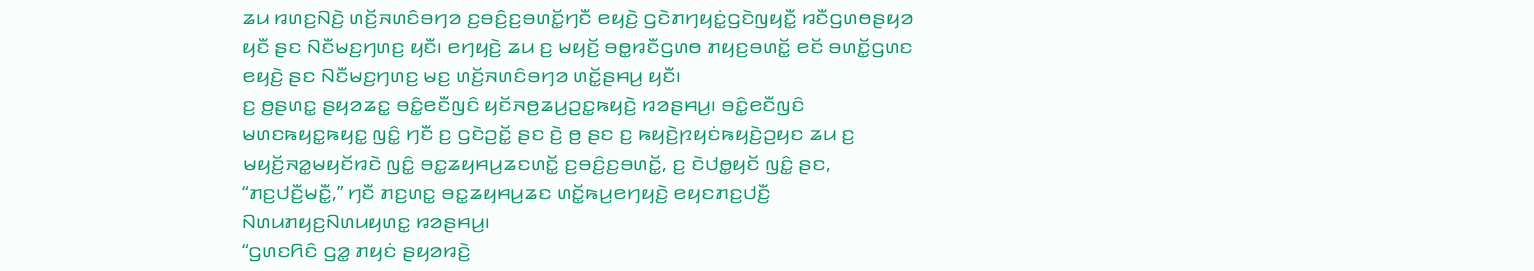ꤘꤣ ꤙꤛꤢ꤬ꤡꤢꤧ꤬ ꤛꤢꤩ꤬ꤏꤛꤢꤨꤋꤚꤤ ꤢ꤬ꤋꤢꤨ꤬ꤢ꤬ꤋꤛꤢꤩ꤭ꤚꤢꤪ ꤕꤟꤢꤧ꤬ ꤞꤢꤧꤊꤚꤟꤢꤦ꤭ꤞꤢꤧꤜꤟꤢꤪ꤭ ꤙꤢꤪꤞꤛꤥꤔꤟꤤ ꤟꤢꤪ ꤔꤢ ꤡꤢꤪꤗꤢ꤬ꤚꤛꤢ꤬ ꤟꤢꤪ꤯ ꤕꤚꤟꤢꤧ꤬ ꤘꤣ ꤢ꤬ ꤗꤟꤢꤩ꤬ ꤋꤥ꤭ꤙꤢꤪꤞꤛꤥ ꤊꤟꤢ꤬ꤋꤛꤢꤩ꤭ ꤕꤢꤩ ꤋꤛꤢꤩ꤭ꤞꤛꤢ ꤕꤟꤢꤧ꤬ ꤔꤢ ꤡꤢꤪꤗꤢ꤬ꤚꤛꤢ꤬ ꤗꤢ꤬ ꤛꤢꤩ꤬ꤏꤛꤢꤨꤋꤚꤤ ꤛꤢꤩ꤭ꤔꤌꤣ꤬ ꤟꤢꤪ꤯
ꤢ꤬ ꤥ꤬ꤔꤛꤢ꤭ ꤔꤟꤤꤘꤢ꤭ ꤋꤢꤨ꤭ꤕꤢꤪꤜꤢꤨ ꤟꤢꤩꤏꤥ꤬ꤘꤣ꤬ꤑꤢ꤭ꤒꤟꤢꤧ꤬ ꤙꤤꤔꤌꤣ꤬꤯ ꤋꤢꤨ꤭ꤕꤢꤪꤜꤢꤨ ꤗꤛꤢꤒꤟꤢ꤭ꤒꤟꤢ꤭ ꤜꤢꤨ꤭ ꤚꤢꤪ ꤢ꤬ ꤞꤢꤧꤑꤢꤩ꤭ ꤔꤢ ꤢꤧ꤬ ꤥ꤬ ꤔꤢ ꤢ꤬ ꤒꤟꤢꤧ꤬ꤐꤟꤢꤦꤒꤟꤢꤧ꤬ꤑꤟꤢ ꤘꤣ ꤢ꤬ ꤗꤟꤢꤩ꤬ꤏꤤ꤭ꤗꤟꤢꤩꤙꤢꤧ ꤜꤢꤨ꤭ ꤋꤢ꤭ꤘꤟꤌꤣ꤬ꤘꤢꤛꤢꤩ꤭ ꤢ꤬ꤋꤢꤨ꤬ꤢ꤬ꤋꤛꤢꤩ꤭, ꤢ꤬ ꤢꤧꤓꤥ꤭ꤟꤢꤩ ꤜꤢꤨ꤭ ꤔꤢ, “ꤊꤢ꤬ꤓꤢꤪ꤬ꤗꤢꤪ꤭,” ꤚꤢꤪ ꤊꤢ꤬ꤛꤢ꤭ ꤋꤢ꤭ꤘꤟꤌꤣ꤬ꤘꤢ ꤛꤢꤩ꤭ꤒꤣ꤬ꤕꤚꤟꤢꤧ꤬ ꤕꤟꤢꤊꤢ꤬ꤓꤢꤪ꤬ ꤡꤛꤣꤊꤟꤢ꤬ꤡꤛꤣꤟꤛꤢ꤭ ꤙꤤꤔꤌꤣ꤬꤯
“ꤞꤛꤢꤖꤢꤨ ꤞꤤ꤭ ꤊꤟꤢꤦ ꤔꤟꤤꤙꤢꤧ꤬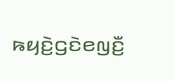ꤒꤟꤢꤧ꤬ꤞꤢꤧꤕꤜꤢꤪ꤬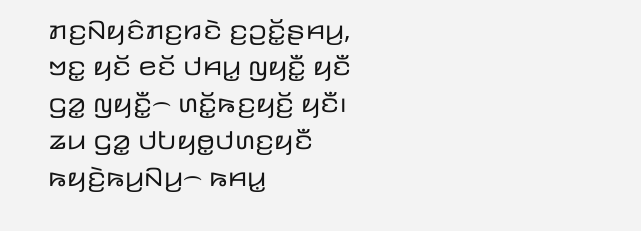ꤊꤢ꤬ꤡꤟꤢꤨꤊꤢ꤬ꤙꤢꤧ ꤢ꤬ꤑꤢꤩ꤭ꤔꤌꤣ꤬, ꤠꤢ꤭ ꤟꤢꤩ ꤕꤢꤩ ꤓꤌꤣ꤭ ꤜꤟꤢꤪ꤭ ꤟꤢꤪ ꤞꤤ꤭ ꤜꤟꤢꤪ꤭꤮ ꤛꤢꤩ꤭ꤒꤢ꤬ꤟꤢꤩ꤬ ꤟꤢꤪ꤯ ꤘꤣ ꤞꤤ꤭ ꤓꤝꤟꤥ꤭ꤓꤛꤢ꤬ꤟꤢꤪ ꤒꤟꤢꤧ꤬ꤒꤣ꤬ꤡꤣ꤬꤮ ꤒꤌꤣ꤭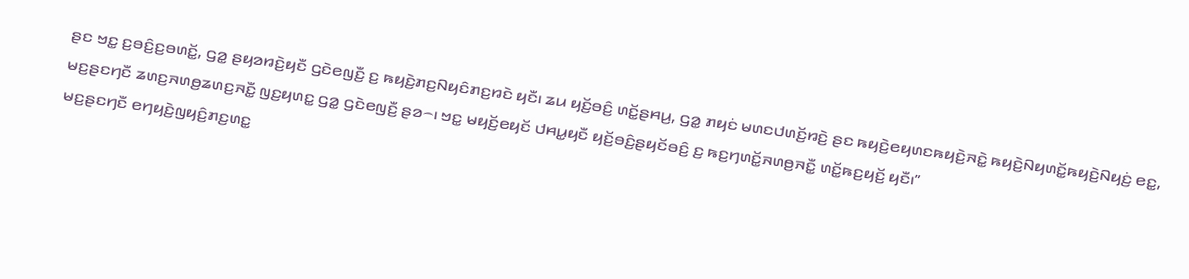ꤔꤢ ꤠꤢ꤭ ꤢ꤬ꤋꤢꤨ꤬ꤢ꤬ꤋꤛꤢꤩ꤭, ꤞꤤ꤭ ꤔꤟꤤꤙꤢꤧ꤬ꤟꤢꤪ ꤞꤢꤧꤕꤜꤢꤪ꤬ ꤢ꤬ ꤒꤟꤢꤧ꤬ꤊꤢ꤬ꤡꤟꤢꤨꤊꤢ꤬ꤙꤢꤧ ꤟꤢꤪ꤯ ꤘꤣ ꤟꤢꤩ꤬ꤋꤢꤨ꤬ ꤛꤢꤩ꤭ꤔꤌꤣ꤬, ꤞꤤ꤭ ꤊꤟꤢꤦ ꤗꤛꤢꤓꤛꤢꤩ꤬ꤙꤢꤧ꤬ ꤔꤢ ꤒꤟꤢꤧ꤬ꤕꤟꤛꤢꤒꤟꤢꤧ꤬ꤏꤢꤧ꤭ ꤒꤟꤢꤧ꤬ꤡꤟꤛꤢꤩ꤭ꤒꤟꤢꤧ꤬ꤡꤟꤢꤦ꤬ ꤕꤢ꤭, ꤗꤢ꤬ꤔꤢꤚꤢꤪ ꤘꤛꤢ꤬ꤏꤛꤥ꤬ꤘꤛꤢ꤬ꤏꤢꤪ꤭ ꤜꤢ꤬ꤟꤛꤢ꤭ ꤞꤤ꤭ ꤞꤢꤧꤕꤜꤢꤪ꤬ ꤔꤤ꤮꤯ ꤠꤢ꤭ ꤗꤟꤢꤩ꤬ꤕꤟꤢꤩ ꤓꤌꤣ꤭ꤟꤢꤪ ꤟꤢꤩ꤬ꤋꤢꤨ꤬ꤔꤟꤢꤩꤋꤢꤨ꤬ ꤢ꤬ ꤒꤢ꤬ꤚꤛꤢꤩ꤭ꤏꤛꤥ꤬ꤏꤢꤪ꤭ ꤛꤢꤩ꤭ꤒꤢ꤬ꤟꤢꤩ꤬ ꤟꤢꤪ꤯”
ꤗꤢ꤬ꤔꤢꤚꤢꤪ ꤕꤚꤟꤢꤧ꤬ꤜꤟꤢꤨ꤬ꤊꤢ꤬ꤛꤢ꤭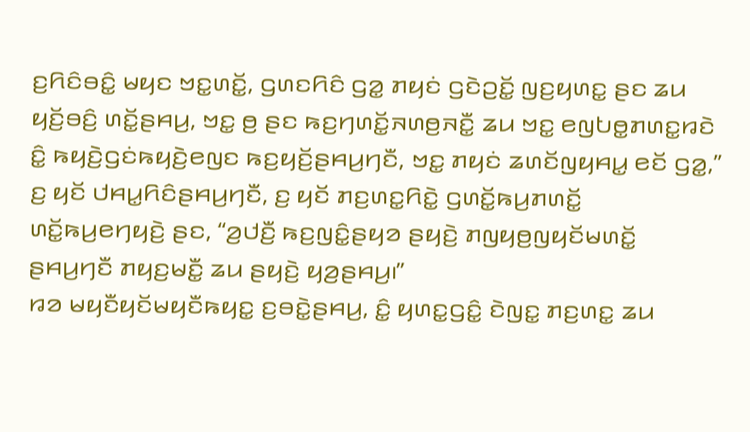ꤢ꤬ꤖꤢꤨꤋꤢꤨ꤭ ꤗꤟꤢ ꤠꤢ꤭ꤛꤢꤩ꤭, ꤞꤛꤢꤖꤢꤨ ꤞꤤ꤭ ꤊꤟꤢꤦ ꤞꤢꤧꤑꤢꤩ꤭ ꤜꤢ꤬ꤟꤛꤢ꤭ ꤔꤢ ꤘꤣ ꤟꤢꤩ꤬ꤋꤢꤨ꤬ ꤛꤢꤩ꤭ꤔꤌꤣ꤬, ꤠꤢ꤭ ꤥ꤬ ꤔꤢ ꤒꤢ꤬ꤚꤛꤢꤩ꤭ꤏꤛꤥ꤬ꤏꤢꤪ꤭ ꤘꤣ ꤠꤢ꤭ ꤕꤜꤝꤥ꤭ꤊꤛꤢ꤭ꤙꤢꤧ ꤢꤨ꤭ ꤒꤟꤢꤧ꤬ꤞꤢꤦꤒꤟꤢꤧ꤬ꤕꤜꤢ ꤒꤢ꤬ꤟꤢꤩ꤬ꤔꤌꤣ꤬ꤚꤢꤪ, ꤠꤢ꤭ ꤊꤟꤢꤦ ꤘꤛꤢꤩꤜꤟꤌꤣ꤭ ꤕꤢꤩ ꤞꤤ꤭,” ꤢ꤬ ꤟꤢꤩ ꤓꤌꤣ꤭ꤖꤢꤨꤔꤌꤣ꤬ꤚꤢꤪ, ꤢ꤬ ꤟꤢꤩ ꤊꤢ꤬ꤛꤢ꤭ꤖꤢꤧ꤭ ꤞꤛꤢꤩ꤭ꤒꤣ꤬ꤊꤛꤢꤩ꤭ ꤛꤢꤩ꤭ꤒꤣ꤬ꤕꤚꤟꤢꤧ꤬ ꤔꤢ, “ꤤ꤬ꤓꤢꤪ꤬ ꤒꤢ꤬ꤜꤢꤨ꤭ꤔꤟꤤ ꤔꤟꤢꤧ꤬ ꤊꤜꤟꤥ꤬ꤜꤟꤢꤩꤗꤛꤢꤩ꤭ ꤔꤌꤣ꤬ꤚꤢꤪ ꤊꤟꤢ꤬ꤗꤢꤪ꤭ ꤘꤣ ꤔꤟꤢꤧ꤬ ꤟꤤ꤬ꤔꤌꤣ꤬꤯”
ꤙꤤ ꤗꤟꤢꤪꤟꤢꤩꤗꤟꤢꤪꤒꤟꤢ꤭ ꤢ꤬ꤋꤢꤧ꤭ꤔꤌꤣ꤬, ꤢꤨ꤭ ꤟꤛꤢ꤭ꤞꤢꤨ꤭ ꤢꤧꤜꤢ꤭ ꤊꤢ꤬ꤛꤢ꤭ ꤘꤣ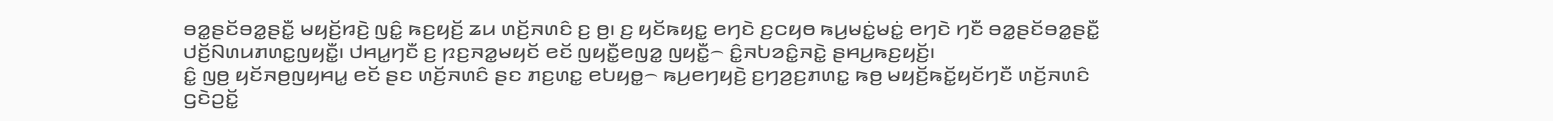ꤋꤤ꤭ꤔꤢꤩꤋꤤ꤭ꤔꤢꤪ꤭ ꤗꤟꤢꤩ꤬ꤙꤢꤧ꤬ ꤜꤢꤨ꤭ ꤒꤢ꤬ꤟꤢꤩ꤬ ꤘꤣ ꤛꤢꤩ꤬ꤏꤛꤢꤨ ꤢ꤬ ꤥ꤬꤯ ꤢ꤬ ꤟꤢꤩꤒꤟꤢ꤭ ꤕꤚꤢꤧ ꤢ꤬ꤍꤟꤥ ꤒꤣ꤬ꤗꤢꤦ꤭ꤗꤢꤦ꤭ ꤕꤚꤢꤧ ꤚꤢꤪ ꤋꤤ꤭ꤔꤢꤩꤋꤤ꤭ꤔꤢꤪ꤭ ꤓꤢꤩ꤬ꤡꤛꤣꤊꤛꤢ꤭ꤜꤟꤢꤪ꤭꤯ ꤓꤌꤣ꤭ꤚꤢꤪ ꤢ꤬ ꤐꤢ꤬ꤏꤤ꤭ꤗꤟꤢꤩ ꤕꤢꤩ ꤜꤟꤢꤪ꤭ꤕꤜꤤ꤭ ꤜꤟꤢꤪ꤭꤮ ꤢꤨ꤭ꤏꤝꤤꤢꤨ꤭ꤏꤢꤧ꤭ ꤔꤌꤣ꤬ꤒꤢ꤬ꤟꤢꤩ꤬꤯
ꤢꤨ꤭ ꤜꤥ꤬ ꤟꤢꤩꤏꤥ꤬ꤜꤟꤌꤣ꤭ ꤕꤢꤩ ꤔꤢ ꤛꤢꤩ꤬ꤏꤛꤢꤨ ꤔꤢ ꤊꤢ꤬ꤛꤢ꤭ ꤕꤝꤟꤥ꤭꤮ ꤒꤣ꤬ꤕꤚꤟꤢꤧ꤬ ꤢ꤬ꤚꤤ꤬ꤢ꤬ꤊꤛꤢ꤭ ꤒꤥ꤬ ꤗꤟꤢꤩ꤬ꤒꤢꤩ꤭ꤟꤢꤩꤚꤢꤪ ꤛꤢꤩ꤬ꤏꤛꤢꤨ ꤞꤢꤧꤑꤢꤩ꤭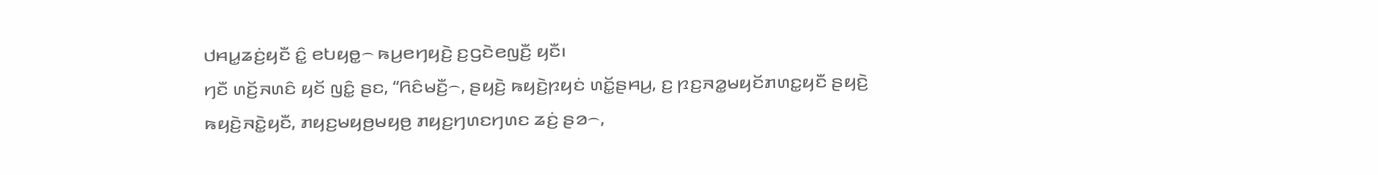ꤓꤌꤣ꤭ꤘꤢꤦ꤬ꤟꤢꤪ ꤢꤨ꤭ ꤕꤝꤟꤥ꤭꤮ ꤒꤣ꤬ꤕꤚꤟꤢꤧ꤬ ꤢ꤬ꤞꤢꤧꤕꤜꤢꤪ꤬ ꤟꤢꤪ꤯
ꤚꤢꤪ ꤛꤢꤩ꤬ꤏꤛꤢꤨ ꤟꤢꤩ ꤜꤢꤨ꤭ ꤔꤢ, “ꤖꤢꤨꤗꤢꤪ꤬꤮, ꤔꤟꤢꤧ꤬ ꤒꤟꤢꤧ꤬ꤐꤟꤢꤦ ꤛꤢꤩ꤭ꤔꤌꤣ꤬, ꤢ꤬ ꤐꤢ꤬ꤏꤤ꤭ꤗꤟꤢꤩꤊꤛꤢ꤭ꤟꤢꤪ ꤔꤟꤢꤧ꤬ ꤒꤟꤢꤧ꤬ꤏꤢꤧ꤭ꤟꤢꤪ, ꤊꤟꤢ꤬ꤗꤟꤥ꤬ꤗꤟꤥ꤬ ꤊꤟꤢ꤬ꤚꤛꤢꤚꤛꤢ ꤘꤢꤦ꤬ ꤔꤤ꤮,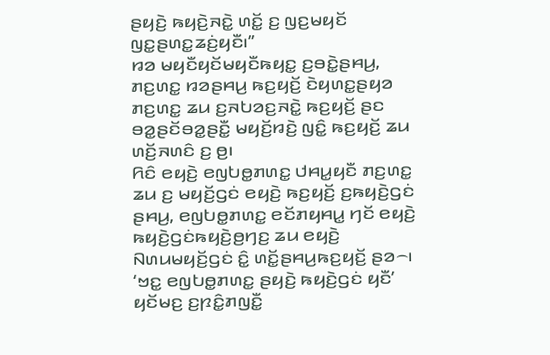ꤔꤟꤢꤧ꤬ ꤒꤟꤢꤧ꤬ꤏꤢꤧ꤭ ꤛꤢꤩ꤭ ꤢ꤬ ꤜꤢ꤬ꤗꤟꤢꤩ ꤜꤢ꤭ꤔꤛꤢ꤭ꤘꤢꤦ꤬ꤟꤢꤪ꤯”
ꤙꤤ ꤗꤟꤢꤪꤟꤢꤩꤗꤟꤢꤪꤒꤟꤢ꤭ ꤢ꤬ꤋꤢꤧ꤭ꤔꤌꤣ꤬, ꤊꤢ꤬ꤛꤢ꤭ ꤙꤤꤔꤌꤣ꤬ ꤒꤢ꤬ꤟꤢꤩ꤬ ꤢꤧꤟꤛꤢ꤭ꤔꤟꤤ ꤊꤢ꤬ꤛꤢ꤭ ꤘꤣ ꤢ꤬ꤏꤝꤤꤢ꤬ꤏꤢꤧ꤭ ꤒꤢ꤬ꤟꤢꤩ꤬ ꤔꤢ ꤋꤤ꤭ꤔꤢꤩꤋꤤ꤭ꤔꤢꤪ꤭ ꤗꤟꤢꤩ꤬ꤙꤢꤧ꤬ ꤜꤢꤨ꤭ ꤒꤢ꤬ꤟꤢꤩ꤬ ꤘꤣ ꤛꤢꤩ꤬ꤏꤛꤢꤨ ꤢ꤬ ꤥ꤬꤯
ꤖꤢꤨ ꤕꤟꤢꤧ꤬ ꤕꤜꤝꤥ꤭ꤊꤛꤢ꤭ ꤓꤌꤣ꤭ꤟꤢꤪ ꤊꤢ꤬ꤛꤢ꤭ ꤘꤣ ꤢ꤬ ꤗꤟꤢꤩ꤬ꤞꤢꤦ ꤕꤟꤢꤧ꤬ ꤒꤢ꤬ꤟꤢꤩ꤬ ꤢ꤬ꤒꤟꤢꤧ꤬ꤞꤢꤦ ꤔꤌꤣ꤬, ꤕꤜꤝꤥ꤭ꤊꤛꤢ꤭ ꤕꤢꤩꤊꤟꤌꤣ꤭ ꤚꤢꤩ ꤕꤟꤢꤧ꤬ ꤒꤟꤢꤧ꤬ꤞꤢꤦꤒꤟꤢꤧ꤬ꤥ꤬ꤚꤢ꤬ ꤘꤣ ꤕꤟꤢꤧ꤬ ꤡꤛꤣꤗꤟꤢꤩ꤬ꤞꤢꤦ ꤢꤨ꤭ ꤛꤢꤩ꤭ꤔꤌꤣ꤬ꤒꤢ꤬ꤟꤢꤩ꤬ ꤔꤤ꤮꤯
‘ꤠꤢ꤭ ꤕꤜꤝꤥ꤭ꤊꤛꤢ꤭ ꤔꤟꤢꤧ꤬ ꤒꤟꤢꤧ꤬ꤞꤢꤦ ꤟꤢꤪ’ ꤟꤢꤩꤗꤢ꤬ ꤢ꤬ꤐꤢꤨ꤭ꤊꤜꤢꤪ꤭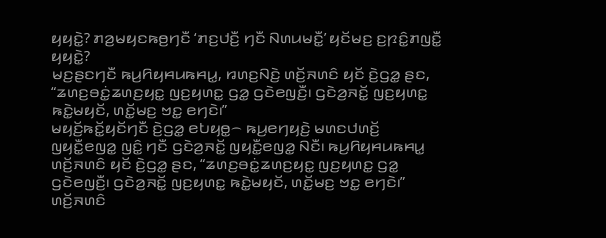ꤟꤟꤢꤧ꤭? ꤊꤤ꤬ꤗꤟꤢꤒꤥ꤬ꤚꤢꤪ ‘ꤊꤢ꤬ꤓꤢꤪ꤬ ꤚꤢꤪ ꤡꤛꤣꤗꤢꤪ꤭’ ꤟꤢꤩꤗꤢ꤬ ꤢ꤬ꤐꤢꤨ꤭ꤊꤜꤢꤪ꤭ ꤟꤟꤢꤧ꤭?
ꤗꤢ꤬ꤔꤢꤚꤢꤪ ꤒꤣ꤬ꤖꤟꤌꤣꤒꤌꤣ꤭, ꤙꤛꤢ꤬ꤡꤢꤧ꤬ ꤛꤢꤩ꤬ꤏꤛꤢꤨ ꤟꤢꤩ ꤢꤧ꤬ꤞꤤ꤭ ꤔꤢ, “ꤘꤛꤢ꤬ꤋꤢꤦ꤭ꤘꤛꤢ꤬ꤟꤢ꤭ ꤜꤢ꤬ꤟꤛꤢ꤭ ꤞꤤ꤭ ꤞꤢꤧꤕꤜꤢꤪ꤬꤯ ꤞꤢꤧꤤ꤬ꤏꤢꤩ꤭ ꤜꤢ꤬ꤟꤛꤢ꤭ ꤒꤢꤧ꤭ꤗꤟꤢꤩ, ꤛꤢꤩ꤭ꤗꤢ꤬ ꤠꤢ꤭ ꤕꤚꤢꤧ꤯”
ꤗꤟꤢꤩ꤬ꤒꤢꤩ꤭ꤟꤢꤩꤚꤢꤪ ꤢꤧ꤬ꤞꤤ꤭ ꤕꤝꤟꤥ꤭꤮ ꤒꤣ꤬ꤕꤚꤟꤢꤧ꤬ ꤗꤛꤢꤓꤛꤢꤩ꤬ ꤜꤟꤢꤪ꤭ꤕꤜꤤ꤭ ꤜꤢꤨ꤭ ꤚꤢꤪ ꤞꤢꤧꤤ꤬ꤏꤢꤩ꤭ ꤜꤟꤢꤪ꤭ꤕꤜꤤ꤭ ꤡꤢꤪ꤯ ꤒꤣ꤬ꤖꤟꤌꤣꤒꤌꤣ꤭ ꤛꤢꤩ꤬ꤏꤛꤢꤨ ꤟꤢꤩ ꤢꤧ꤬ꤞꤤ꤭ ꤔꤢ, “ꤘꤛꤢ꤬ꤋꤢꤦ꤭ꤘꤛꤢ꤬ꤟꤢ꤭ ꤜꤢ꤬ꤟꤛꤢ꤭ ꤞꤤ꤭ ꤞꤢꤧꤕꤜꤢꤪ꤬꤯ ꤞꤢꤧꤤ꤬ꤏꤢꤩ꤭ ꤜꤢ꤬ꤟꤛꤢ꤭ ꤒꤢꤧ꤭ꤗꤟꤢꤩ, ꤛꤢꤩ꤭ꤗꤢ꤬ ꤠꤢ꤭ ꤕꤚꤢꤧ꤯”
ꤛꤢꤩ꤬ꤏꤛꤢꤨ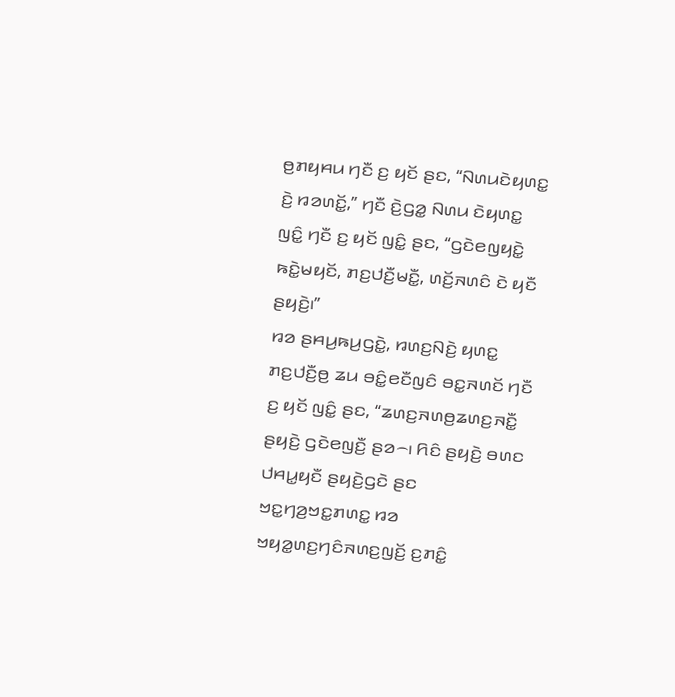ꤥ꤬ꤊꤟꤌꤣ ꤚꤢꤪ ꤢ꤬ ꤟꤢꤩ ꤔꤢ, “ꤡꤛꤣꤢꤧꤟꤛꤢ꤭ ꤢꤧ꤬ ꤙꤤꤛꤢꤩ꤭,” ꤚꤢꤪ ꤢꤧ꤬ꤞꤤ꤭ ꤡꤛꤣ ꤢꤧꤟꤛꤢ꤭ ꤜꤢꤨ꤭ ꤚꤢꤪ ꤢ꤬ ꤟꤢꤩ ꤜꤢꤨ꤭ ꤔꤢ, “ꤞꤢꤧꤕꤜꤟꤢꤧ꤭ ꤒꤢꤧ꤭ꤗꤟꤢꤩ, ꤊꤢ꤬ꤓꤢꤪ꤬ꤗꤢꤪ꤭, ꤛꤢꤩ꤬ꤏꤛꤢꤨ ꤢꤧ ꤟꤢꤪ ꤔꤟꤢꤧ꤬꤯”
ꤙꤤ ꤔꤌꤣ꤬ꤒꤣ꤬ꤞꤢꤧ꤭, ꤙꤛꤢ꤬ꤡꤢꤧ꤬ ꤟꤛꤢ꤭ ꤊꤢ꤬ꤓꤢꤪ꤬ꤥ꤬ ꤘꤣ ꤋꤢꤨ꤭ꤕꤢꤪꤜꤢꤨ ꤋꤢ꤭ꤏꤛꤢꤩ ꤚꤢꤪ ꤢ꤬ ꤟꤢꤩ ꤜꤢꤨ꤭ ꤔꤢ, “ꤘꤛꤢ꤬ꤏꤛꤥ꤬ꤘꤛꤢ꤬ꤏꤢꤪ꤭ ꤔꤟꤢꤧ꤬ ꤞꤢꤧꤕꤜꤢꤪ꤬ ꤔꤤ꤮꤯ ꤖꤢꤨ ꤔꤟꤢꤧ꤬ ꤋꤛꤢ ꤓꤌꤣ꤭ꤟꤢꤪ ꤔꤟꤢꤧ꤬ꤞꤢꤧ ꤔꤢ ꤠꤢ꤭ꤚꤤ꤬ꤠꤢ꤭ꤊꤛꤢ꤭ ꤙꤤ ꤠꤟꤤ꤭ꤛꤢ꤬ꤚꤢꤨꤏꤛꤢ꤬ꤜꤢꤩ꤬ ꤢ꤬ꤊꤢꤨ꤭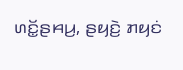ꤛꤢꤩ꤭ꤔꤌꤣ꤬, ꤔꤟꤢꤧ꤬ ꤊꤟꤢꤦ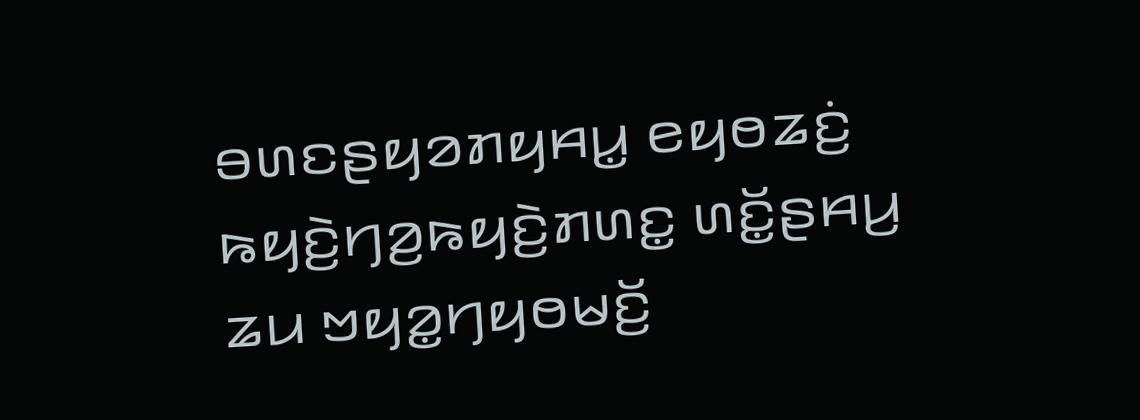ꤋꤛꤢꤔꤟꤤꤊꤟꤌꤣ꤭ ꤕꤟꤥꤘꤢꤦ꤬ ꤒꤟꤢꤧ꤬ꤚꤤ꤬ꤒꤟꤢꤧ꤬ꤊꤛꤢ꤭ ꤛꤢꤩ꤭ꤔꤌꤣ꤬ ꤘꤣ ꤠꤟꤤ꤭ꤚꤟꤥꤗꤢꤩ꤬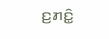ꤢ꤬ꤊꤢꤨ꤭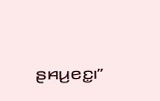ꤔꤌꤣ꤬ꤕꤢ꤭꤯”